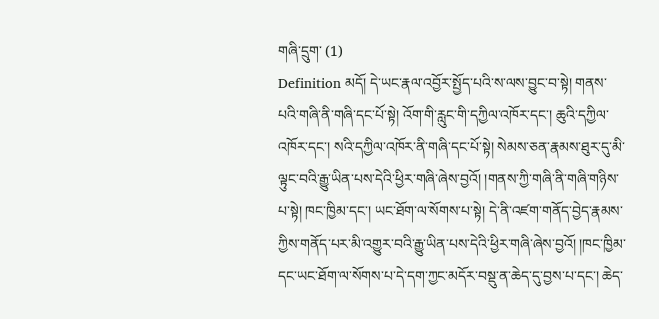གཞི་དྲུག་ (1)
Definition མདོ། དེ་ཡང་རྣལ་འབྱོར་སྤྱོད་པའི་ས་ལས་བྱུང་བ་སྟེ། གནས་པའི་གཞི་ནི་གཞི་དང་པོ་སྟེ། འོག་གི་རླུང་གི་དཀྱིལ་འཁོར་དང་། ཆུའི་དཀྱིལ་འཁོར་དང་། སའི་དཀྱིལ་འཁོར་ནི་གཞི་དང་པོ་སྟེ། སེམས་ཅན་རྣམས་ཐུར་དུ་མི་ལྟུང་བའི་རྒྱུ་ཡིན་པས་དེའི་ཕྱིར་གཞི་ཞེས་བྱའོ། །གནས་ཀྱི་གཞི་ནི་གཞི་གཉིས་པ་སྟེ། ཁང་ཁྱིམ་དང་། ཡང་ཐོག་ལ་སོགས་པ་སྟེ། དེ་ནི་འཛག་གནོད་བྱེད་རྣམས་ཀྱིས་གནོད་པར་མི་འགྱུར་བའི་རྒྱུ་ཡིན་པས་དེའི་ཕྱིར་གཞི་ཞེས་བྱའོ། །ཁང་ཁྱིམ་དང་ཡང་ཐོག་ལ་སོགས་པ་དེ་དག་ཀྱང་མདོར་བསྡུ་ན་ཆེད་དུ་བྱས་པ་དང་། ཆེད་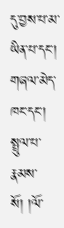དུ་བྱས་པ་མ་ཡིན་པ་དང་། གཞལ་མེད་ཁང་དང་། སྤྲུལ་པ་རྣམས་སོ། །ལོ་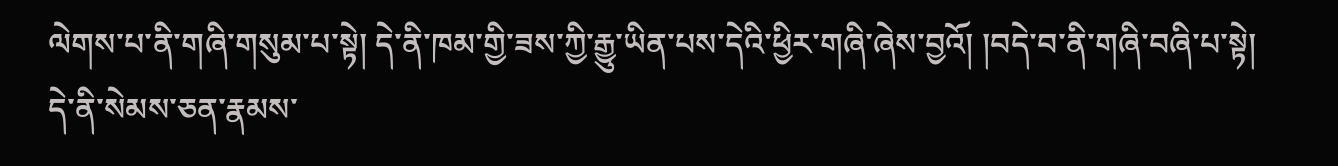ལེགས་པ་ནི་གཞི་གསུམ་པ་སྟེ། དེ་ནི་ཁམ་གྱི་ཟས་ཀྱི་རྒྱུ་ཡིན་པས་དེའི་ཕྱིར་གཞི་ཞེས་བྱའོ། །བདེ་བ་ནི་གཞི་བཞི་པ་སྟེ། དེ་ནི་སེམས་ཅན་རྣམས་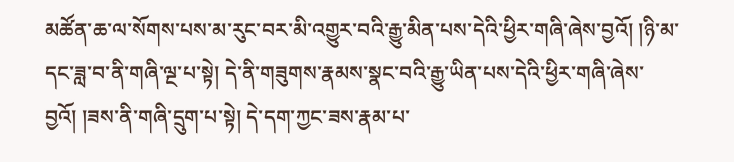མཚོན་ཆ་ལ་སོགས་པས་མ་རུང་བར་མི་འགྱུར་བའི་རྒྱུ་མིན་པས་དེའི་ཕྱིར་གཞི་ཞེས་བྱའོ། །ཉི་མ་དང་ཟླ་བ་ནི་གཞི་ལྔ་པ་སྟེ། དེ་ནི་གཟུགས་རྣམས་སྣང་བའི་རྒྱུ་ཡིན་པས་དེའི་ཕྱིར་གཞི་ཞེས་བྱའོ། །ཟས་ནི་གཞི་དྲུག་པ་སྟེ། དེ་དག་ཀྱང་ཟས་རྣམ་པ་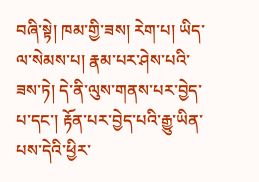བཞི་སྟེ། ཁམ་གྱི་ཟས། རེག་པ། ཡིད་ལ་སེམས་པ། རྣམ་པར་ཤེས་པའི་ཟས་ཏེ། དེ་ནི་ལུས་གནས་པར་བྱེད་པ་དང་། རྟོན་པར་བྱེད་པའི་རྒྱུ་ཡིན་པས་དེའི་ཕྱིར་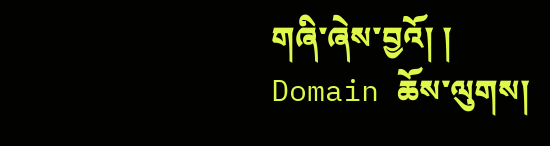གཞི་ཞེས་བྱའོ། །
Domain ཆོས་ལུགས།